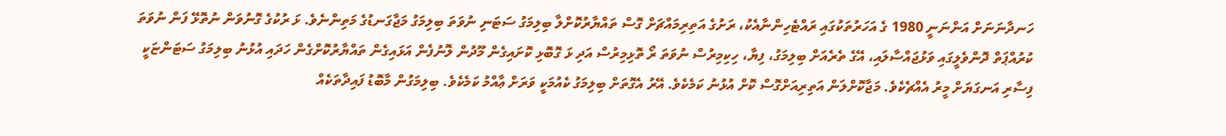ހަނދާނަނަށް އަންނަނީ 1980 ގެ އަހަރުތަކުގައި ރައްޓެހިންނާއެކު، ރަށުގެ އަތިރިމައްޗަށް ގޮސް ތައްޔާރުކޮށްލާ ބިލިމަގު ސަޓަނި ނުވަތަ ބިލިމަގު މަޖާގަނޑުގެ މަތިންނެވެ. ޅަ ރުކުގެ ގޮނުވަން ނުތޮޅޭ ފަން ނުވަތަ ކުރުއްޕަތް ދޮންވެލީގައި ވަޅުޖައްސާލައި، އޭގެ ތެރެއަށް ބިލިމަގު، ފިޔާ، ހިކިމިރުސް ނުވަތަ ރޯ ތޮޅިމިރުސް އަދި ޅަ ގޮބޮޅި ކޮށައިގެން މޫދުން ލޮނުފެން އަޅައިގެން ތައްޔާރުކޮށްގެން ހަދައި އުޅުނު ބިލިމަގު ސަޓަންޏަކީ ފިސާރި އަނގަޔަށް މީރު އެއްޗެކެވެ. މަޖާކޮށްލަން އަތިރިއަށްގޮސް ކޮށް އުޅުނު ކަމެކެވެ. އޭރު އެގޮތަށް ބިލިމަގު ކެއުމަކީ ވަރަށް ޢާއްމު ކަމެކެވެ. ބިލިމަގުން މާބޮޑު ފައިދާތަކެއް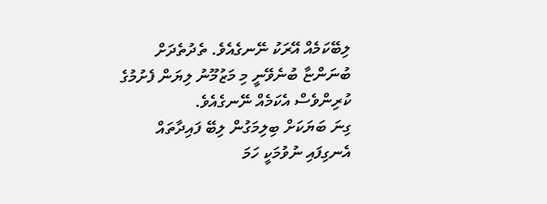ލިބޭކަމެއް އޭރަކު ނޭނގެއެވެ. ތެދުތެދަށް ބުނަންޏާ ބުނެވޭނީ މި މަޒުމޫނު ލިޔަން ފެށުމުގެ ކުރިންވެސް އެކަމެއް ނޭނގެއެވެ.
ގިނަ ބަޔަކަށް ބިލިމަގުން ލިބޭ ފައިދާތައް އެނގިފައި ނުވުމަކީ ހަމަ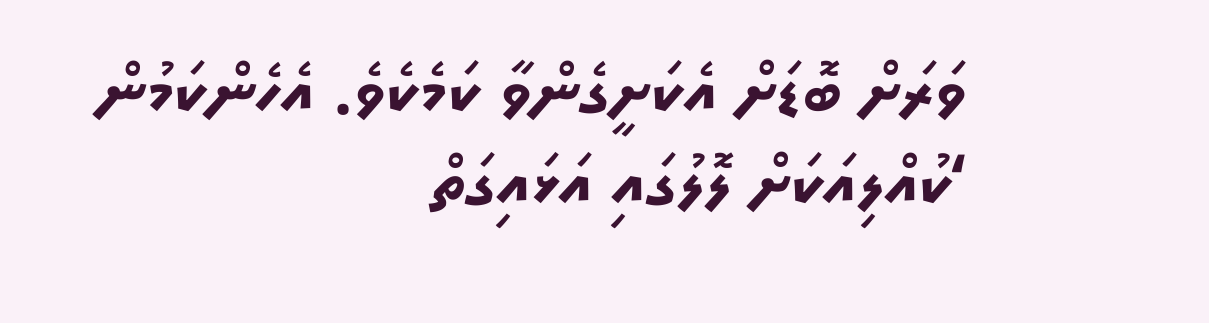ވަރަށް ބޮޑަށް އެކަށީގެންވާ ކަމެކެވެ. އެހެންކަމުން ‘ކުއްލިއަކަށް ލޮލުގައި އަޅައިގަތް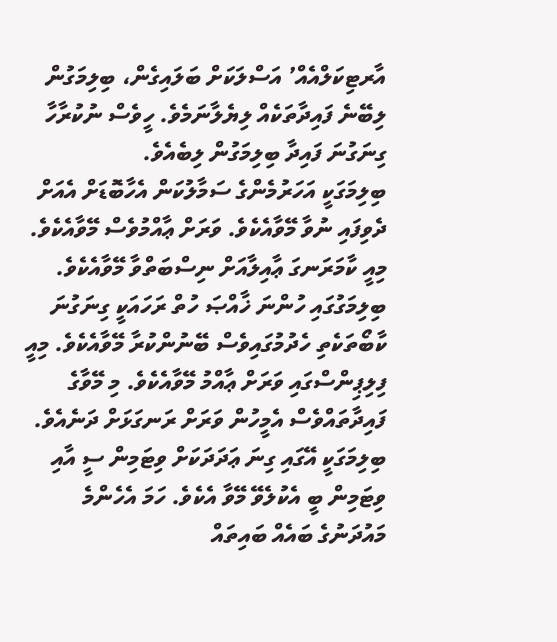އާރޓިކަލްއެއް’ އަސްލަކަށް ބަލައިގެން، ބިލިމަގުން ލިބޭނެ ފައިދާތަކެއް ލިޔެލާނަމެވެ. ހީވެސް ނުކުރާހާ ގިނަގުނަ ފައިދާ ބިލިމަގުން ލިބެއެވެ.
ބިލިމަގަކީ އަހަރުމެންގެ ސަމާލުކަން އެހާބޮޑަށް އެއަށް ދެވިފައި ނުވާ މޭވާއެކެވެ. ވަރަށް ޢާއްމުވެސް މޭވާއެކެވެ. މިއީ ކާމަރަނގަ ޢާއިލާއަށް ނިސްބަތްވާ މޭވާއެކެވެ. ބިލިމަގުގައި ހުންނަ ޚާއްޞަ ހުތް ރަހައަކީ ގިނަގުނަ ކާބޯތަކެތި ހެދުމުގައިވެސް ބޭނުންކުރާ މޭވާއެކެވެ. މިއީ ފިލިޕިންސްގައި ވަރަށް ޢާއްމު މޭވާއެކެވެ. މި މޭވާގެ ފައިދާތައްވެސް އެމީހުން ވަރަށް ރަނގަޅަށް ދަނެއެވެ.
ބިލިމަގަކީ އޭގައި ގިނަ ޢަދަދަކަށް ވިޓަމިން ސީ އާއި ވިޓަމިން ބީ އެކުލެވޭ މޭވާ އެކެވެ. ހަމަ އެހެންމެ މައުދަނުގެ ބައެއް ބައިތައް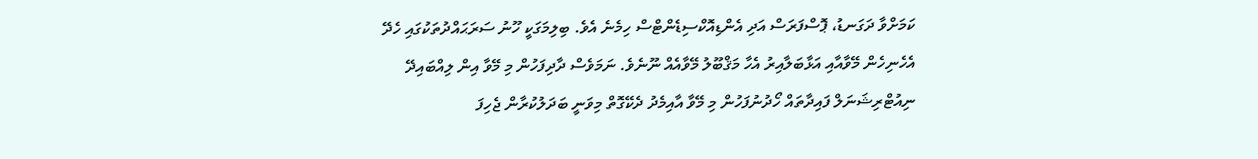ކަމަށްވާ ދަގަނޑު، ޕޮސްފަރަސް އަދި އެންޑިއޮކްސިޑެންޓްސް ހިމެނެ އެވެ. ބިލިމަގަކީ ހޫނު ސަރަޙައްދުތަކުގައި ހެދޭ އެހެނިހެން މޭވާއާއި އަޅާބަލާއިރު އެހާ މަޤްބޫލު މޭވާއެއް ނޫނެވެ. ނަމަވެސް ދާދިފަހުން މި މޭވާ އިން ލިއްބައިދޭ ނިއުޓްރިޝަނަލް ފައިދާތައް ހޯދުނުފަހުން މި މޭވާ އާއިމެދު ދެކޭގޮތް މިވަނީ ބަދަލުކުރާން ޖެހިފަ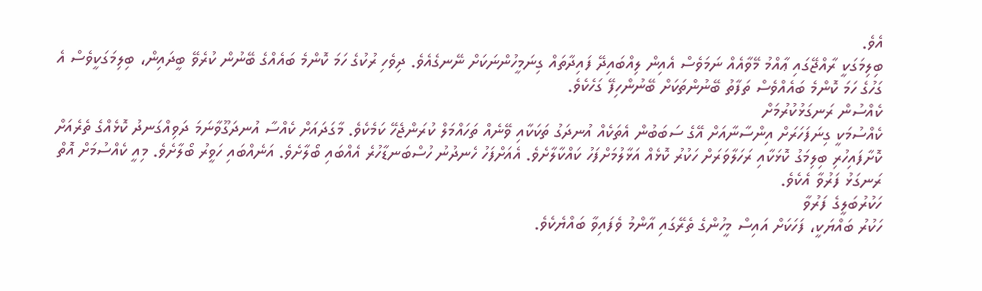އެވެ.
ބިލިމަގަކީ ރާއްޖޭގައި ޢާއްމު މޭވާއެއް ނަމަވެސް އެއިން ލިއްބައިދޭ ފައިދާތައް ގިނަމީހުންނަކަށް ނޭނގެއެވެ. ދިވެހި ރުކުގެ ހަމަ ކޮންމެ ބައެއްގެ ބޭނުން ކުރެވޭ ބީދައިން، ބިލިމަގަކީވެސް އެ ގަހުގެ ހަމަ ކޮންމެ ބައެއްވެސް ތަފާތު ބޭނުންތަކަށް ބޭނުންހިފޭ ގަހެކެވެ.
ކެއްސުން ރަނގަޅުކުރުމަށް
ކެއްސުމަކީ ގިނަފަހަރަށް އިންސާނާއަށް އޭގެ ސަބަބުން އެތަކެއް އުނދަގު ތަކަކާއި ވޭނެއް ތަހައްމަލް ކުރަންޖެހޭ ކަމެކެވެ. މާގަދައަށް ކެއްސާ އުނދަގޫވާނަމަ ދަވިއްގަނދު ކޮޅެއްގެ ތެރެއަށް ކޮށާފައިހުރި ބިލިމަގު ކޮޅަކާއި ރަހަލާވަރަށް ހަކުރު ކޮޅެއް އަޅާލުމަށްފަހު ކައްކާލާށެވެ. އެއަށްފަހު ހެނދުނު ހުސްބަނޑާހުރެ އެއްބައި ބޯލާށެވެ. އަނެއްބައި ހަވީރު ބޯލާށެވެ. މިއީ ކެއްސުމަށް އޮތް ރަނގަޅު ފަރުވާ އެކެވެ.
ހަކުރުބަލީގެ ފަރުވާ
ހަކުރު ބައްޔަކީ، ފަހަކަށް އައިސް މީހުންގެ ތެރޭގައި އާންމު ވެފައިވާ ބައްޔެކެވެ.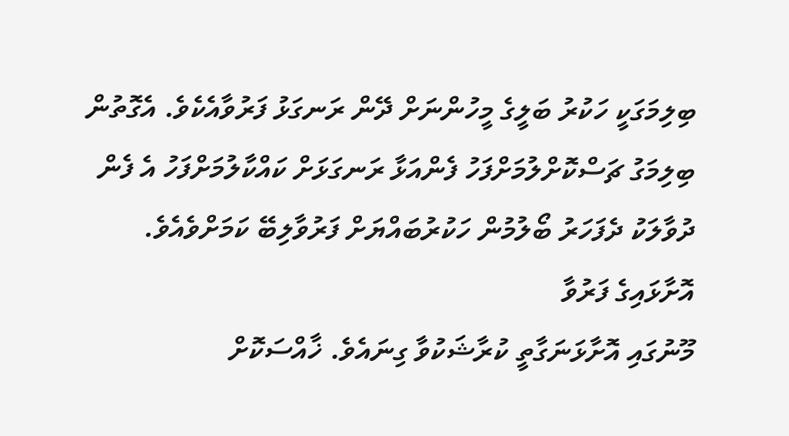ބިލިމަގަކީ ހަކުރު ބަލީގެ މީހުންނަށް ދޭން ރަނގަޅު ފަރުވާއެކެވެ. އެގޮތުން ބިލިމަގު ޗަސްކޮށްލުމަށްފަހު ފެންއަޅާ ރަނގަޅަށް ކައްކާލުމަށްފަހު އެ ފެން ދުވާލަކު ދެފަހަރު ބޯލުމުން ހަކުރުބައްޔަށް ފަރުވާލިބޭ ކަމަށްވެއެވެ.
އޮށާޅައިގެ ފަރުވާ
މޫނުގައި އޮށާޅަނަގާތީ ކުރާޝަކުވާ ގިނައެވެ. ޚާއްސަކޮށް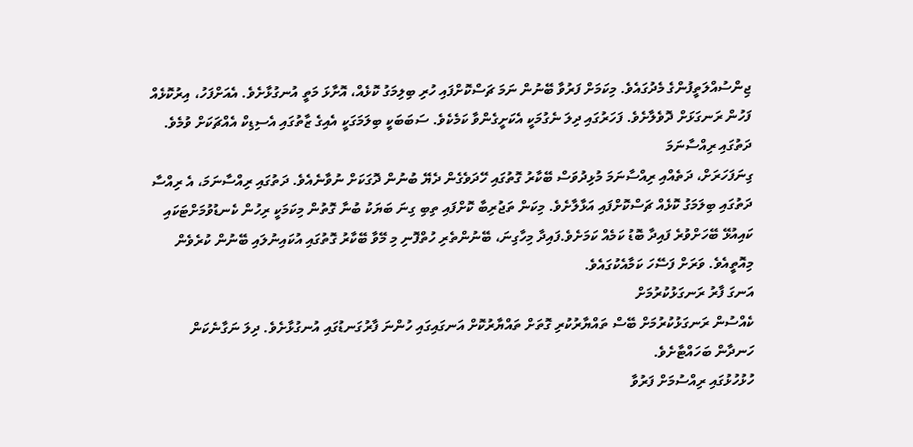ޖިންސުއްލަތީފުންގެ މެދުގައެވެ. މިކަމަށް ފަރުވާ ބޭނުން ނަމަ ޗަސްކޮށްފައި ހުރި ބިލިމަގު ކޮޅެއް، އޮށާޅަ މަތީ އުނގުޅާށެވެ. އެއަށްފަހު، އިރުކޮޅެއް ފަހުން ރަނގަޅަށް ދޮވެލާށެވެ. ފަހަރުގައި ދިލަ ނެގުމަކީ އެކަށީގެންވާ ކަމެކެވެ. ސަބަބަކީ ބިލަމަގަކީ އެއިގެ ޒާތުގައި އެސިޑިކް އެއްޗަކަށް ވުމެވެ.
ދަތުގައި ރިއްސާނަމަ
ގިނަފަހަރަށް، ދަތެއްއި ރިއްސާނަމަ މުޅިދުވަސް ބޭކާރު ގޮތުގައި ހޭދަވެގެން ދެޔޭ ބުނުން ދޮގަކަށް ނުވާނެއެވެ. ދަތުގައި ރިއްސާނަމަ، އެ ރިއްސާ ދަތުގައި ބިލަމަގު ކޮޅެއް ޗަސްކޮށްފައި އަޅާލާށެވެ. މިކަން ތަޖުރިބާ ކޮށްފައި ތިބި ގިނަ ބަޔަކު ބުނާ ގޮތުން މިކަމަކީ ރިހުން ކެނޑުވުމަށްޓަކައި ކައިއުޅޭ ބޭހަށްވުރެ ފައިދާ ބޮޑު ކަމެއް ކަމަށެވެ.ފައިދާ މިހާގިނަ، ބޭނުންތެރި ހުތްފޮނި މި މޭވާ ބޭކާރު ގޮތުގައި އުކައިނުލައި ބޭނުން ކުރެވެން މިއޮތީއެވެ. ވަރަށް ފަސޭހަ ކަމާއެކުގައެވެ.
އަނގަ ފާރު ރަނގަޅުކުރުމަށް
ކެއްސުން ރަނގަޅުކުރުމަށް ބޭސް ތައްޔާރުކުރި ގޮތަށް ތައްޔާރުކޮށް އަނގައިގައި ހުންނަ ފާރުގަނޑުގައި އުނގުޅާށެވެ. ދިލަ ނަގާނެކަން ހަނދާން ބަހައްޓާށެވެ.
ހުޅުހުޅުގައި ރިއްސުމަށް ފަރުވާ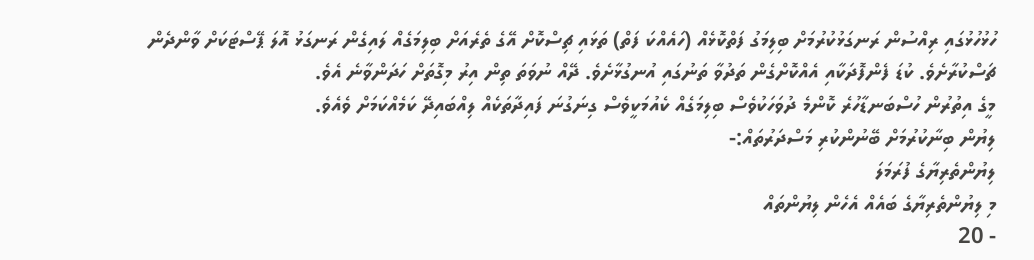ހުޅުހުޅުގައި ރިއްސުން ރަނގަޅުކުރުމަށް ބިލިމަގު ފަތްކޮޅެއް (ހައެއްކަ ފަތް) ތަޅައި ޗިސްކޮށް އޭގެ ތެރެއަށް ބިލިމަގެއް ލައިގެން ރަނގަޅު އޮލަ ޕޭސްޓަކަށް ވާންދެން ޗަސްކުރާށެވެ. ކުޑަ ފެންފޮދަކާއި އެއްކޮށްގެން ތަދުވާ ތަނުގައި އުނގުޅާށެވެ. ދޭއް ނުވަތަ ތިން އިރު މިގޮތަށް ހަދަންވާނެ އެވެ.
މީގެ އިތުރުން ހުސްބަނޑާހުރެ ކޮންމެ ދުވަހަކުވެސް ބިލިމަގެއް ކެއުމަކީވެސް ގިނަގުނަ ފައިދާތަކެއް ލިއްބައިދޭ ކަމެއްކަމަށް ވެއެވެ.
ލިޔުން ބިނާކުރުމަށް ބޭނުންކުރި މަސްދަރުތައް:-
ލިޔުންތެރިޔާގެ ފުރަމަލަ
މި ލިޔުންތެރިޔާގެ ބައެއް އެހެން ލިޔުންތައް
- 20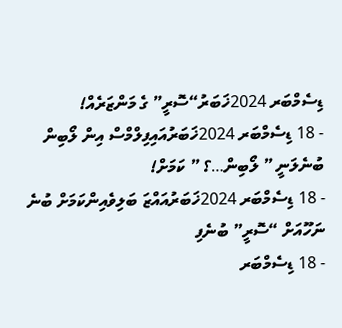ޑިސެމްބަރ 2024ޚަބަރު“ސޮރީ” ގެ މަންޒަރެއް!
- 18 ޑިސެމްބަރ 2024ޚަބަރުއައިފިލްމްސް އިން ލޯބިން ބުނެލަނީ ” ލޯބިން…؟ ” ކަމަށް!
- 18 ޑިސެމްބަރ 2024ޚަބަރުއައްޒަ ބަލިވެއިންކަމަށް ބުނެ ނަހޫއަށް “ސޮރީ” ބުނެފި
- 18 ޑިސެމްބަރ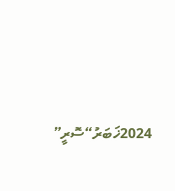2024ޚަބަރު“ސޮރީ”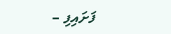ފަށައިފި –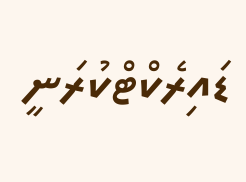ޑައިރެކްޓްކުރަނީ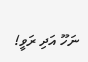ނަހޫ އަދި ރަވީ!